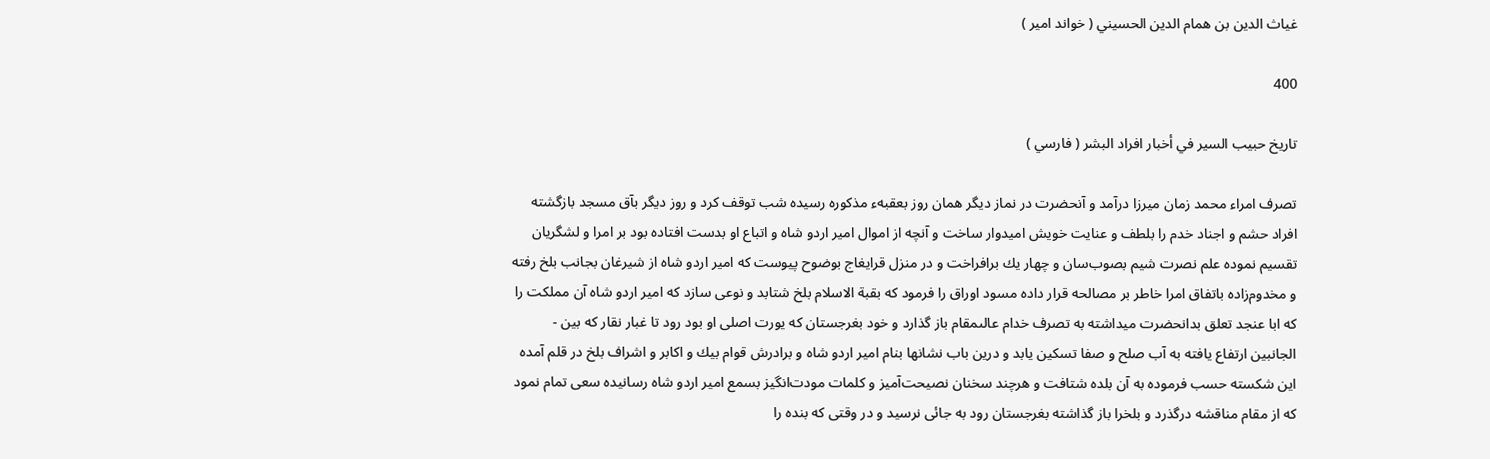غياث الدين بن همام الدين الحسيني ( خواند امير )

400

تاريخ حبيب السير في أخبار افراد البشر ( فارسي )

تصرف امراء محمد زمان ميرزا درآمد و آنحضرت در نماز ديگر همان روز بعقبهء مذكوره رسيده شب توقف كرد و روز ديگر بآق مسجد بازگشته افراد حشم و اجناد خدم را بلطف و عنايت خويش اميدوار ساخت و آنچه از اموال امير اردو شاه و اتباع او بدست افتاده بود بر امرا و لشگريان تقسيم نموده علم نصرت شيم بصوب‌سان و چهار يك برافراخت و در منزل قرايغاج بوضوح پيوست كه امير اردو شاه از شيرغان بجانب بلخ رفته و مخدوم‌زاده باتفاق امرا خاطر بر مصالحه قرار داده مسود اوراق را فرمود كه بقبة الاسلام بلخ شتابد و نوعى سازد كه امير اردو شاه آن مملكت را كه ابا عنجد تعلق بدانحضرت ميداشته به تصرف خدام عالىمقام باز گذارد و خود بغرجستان كه يورت اصلى او بود رود تا غبار نقار كه بين - الجانبين ارتفاع يافته به آب صلح و صفا تسكين يابد و درين باب نشانها بنام امير اردو شاه و برادرش قوام بيك و اكابر و اشراف بلخ در قلم آمده اين شكسته حسب فرموده به آن بلده شتافت و هرچند سخنان نصيحت‌آميز و كلمات مودت‌انگيز بسمع امير اردو شاه رسانيده سعى تمام نمود كه از مقام مناقشه درگذرد و بلخرا باز گذاشته بغرجستان رود به جائى نرسيد و در وقتى كه بنده را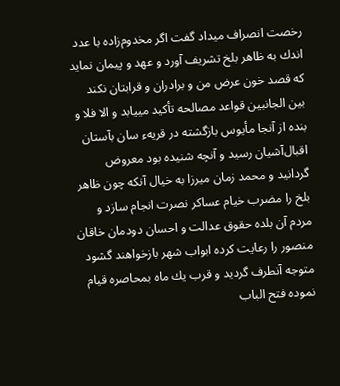رخصت انصراف ميداد گفت اگر مخدوم‌زاده با عدد اندك به ظاهر بلخ تشريف آورد و عهد و پيمان نمايد كه قصد خون عرض من و برادران و قرابتان نكند بين الجانبين قواعد مصالحه تأكيد مييابد و الا فلا و بنده از آنجا مأيوس بازگشته در قريهء سان بآستان اقبال‌آشيان رسيد و آنچه شنيده بود معروض گردانيد و محمد زمان ميرزا به خيال آنكه چون ظاهر بلخ را مضرب خيام عساكر نصرت انجام سازد و مردم آن بلده حقوق عدالت و احسان دودمان خاقان منصور را رعايت كرده ابواب شهر بازخواهند گشود متوجه آنطرف گرديد و قرب يك ماه بمحاصره قيام نموده فتح الباب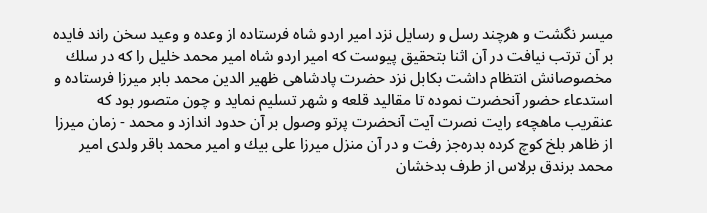ميسر نگشت و هرچند رسل و رسايل نزد امير اردو شاه فرستاده از وعده و وعيد سخن راند فايده بر آن ترتب نيافت در آن اثنا بتحقيق پيوست كه امير اردو شاه امير محمد خليل را كه در سلك مخصوصانش انتظام داشت بكابل نزد حضرت پادشاهى ظهير الدين محمد بابر ميرزا فرستاده و استدعاء حضور آنحضرت نموده تا مقاليد قلعه و شهر تسليم نمايد و چون متصور بود كه عنقريب ماهچهء رايت نصرت آيت آنحضرت پرتو وصول بر آن حدود اندازد و محمد - زمان ميرزا از ظاهر بلخ كوچ كرده بدره‌جز رفت و در آن منزل ميرزا على بيك و امير محمد باقر ولدى امير محمد برندق برلاس از طرف بدخشان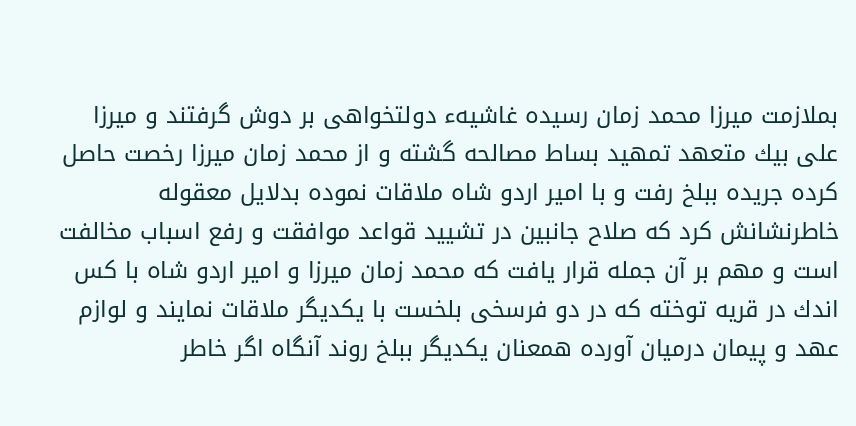بملازمت ميرزا محمد زمان رسيده غاشيهء دولتخواهى بر دوش گرفتند و ميرزا على بيك متعهد تمهيد بساط مصالحه گشته و از محمد زمان ميرزا رخصت حاصل كرده جريده ببلخ رفت و با امير اردو شاه ملاقات نموده بدلايل معقوله خاطرنشانش كرد كه صلاح جانبين در تشييد قواعد موافقت و رفع اسباب مخالفت است و مهم بر آن جمله قرار يافت كه محمد زمان ميرزا و امير اردو شاه با كس اندك در قريه توخته كه در دو فرسخى بلخست با يكديگر ملاقات نمايند و لوازم عهد و پيمان درميان آورده همعنان يكديگر ببلخ روند آنگاه اگر خاطر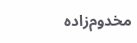مخدوم‌زاده